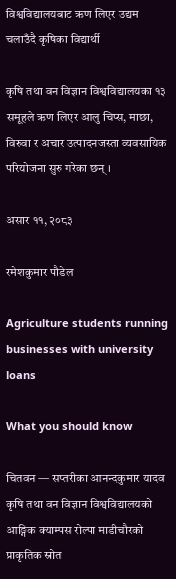विश्वविद्यालयबाट ऋण लिएर उद्यम चलाउँदै कृषिका विद्यार्थी

कृषि तथा वन विज्ञान विश्वविद्यालयका १३ समूहले ऋण लिएर आलु चिप्स, माछा, विरुवा र अचार उत्पादनजस्ता व्यवसायिक परियोजना सुरु गरेका छन् ।

असार ११, २०८३

रमेशकुमार पौडेल

Agriculture students running businesses with university loans

What you should know

चितवन — सप्तरीका आनन्दकुमार यादव कृषि तथा वन विज्ञान विश्वविद्यालयको आङ्गिक क्याम्पस रोल्पा माडीचौरको प्राकृतिक स्रोत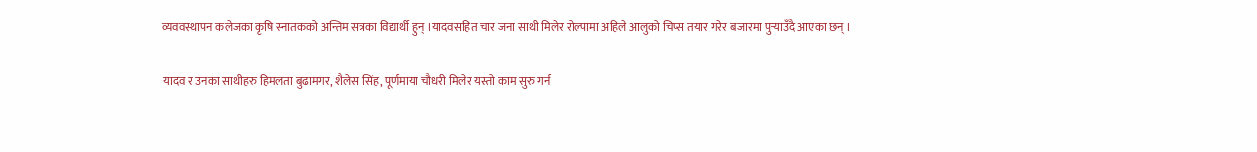व्यववस्थापन कलेजका कृषि स्नातकको अन्तिम सत्रका विद्यार्थी हुन् ।यादवसहित चार जना साथी मिलेर रोल्पामा अहिले आलुको चिप्स तयार गरेर बजारमा पुर्‍याउँदै आएका छन् ।

यादव र उनका साथीहरु हिमलता बुढामगर, शैलेस सिंह, पूर्णमाया चौधरी मिलेर यस्तो काम सुरु गर्न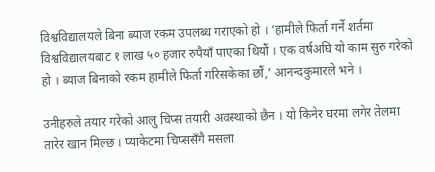विश्वविद्यालयले बिना ब्याज रकम उपलब्ध गराएको हो । ‘हामीले फिर्ता गर्ने शर्तमा विश्वविद्यालयबाट १ लाख ५० हजार रुपैयाँ पाएका थियौं । एक वर्षअघि यो काम सुरु गरेको हो । ब्याज बिनाको रकम हामीले फिर्ता गरिसकेका छौं,’ आनन्दकुमारले भने ।

उनीहरुले तयार गरेको आलु चिप्स तयारी अवस्थाको छैन । यो किनेर घरमा लगेर तेलमा तारेर खान मिल्छ । प्याकेटमा चिप्ससँगै मसला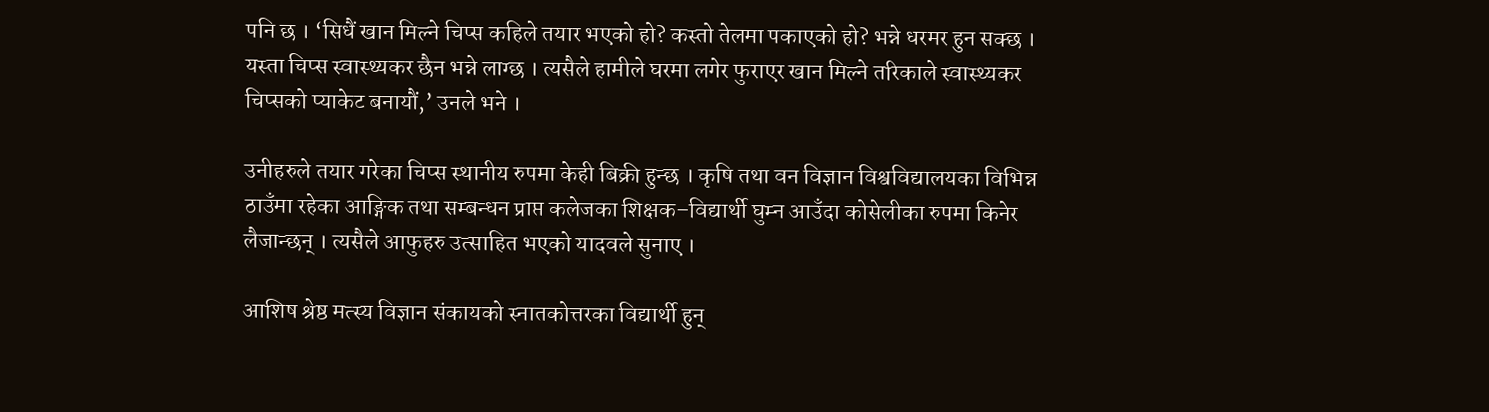पनि छ । ‘सिधैं खान मिल्ने चिप्स कहिले तयार भएको हो? कस्तो तेलमा पकाएको हो? भन्ने धरमर हुन सक्छ । यस्ता चिप्स स्वास्थ्यकर छैन भन्ने लाग्छ । त्यसैले हामीले घरमा लगेर फुराएर खान मिल्ने तरिकाले स्वास्थ्यकर चिप्सको प्याकेट बनायौं,’ उनले भने ।

उनीहरुले तयार गरेका चिप्स स्थानीय रुपमा केही बिक्री हुन्छ । कृषि तथा वन विज्ञान विश्वविद्यालयका विभिन्न ठाउँमा रहेका आङ्गिक तथा सम्बन्धन प्राप्त कलेजका शिक्षक–विद्यार्थी घुम्न आउँदा कोसेलीका रुपमा किनेर लैजान्छन् । त्यसैले आफुहरु उत्साहित भएको यादवले सुनाए ।

आशिष श्रेष्ठ मत्स्य विज्ञान संकायको स्नातकोत्तरका विद्यार्थी हुन्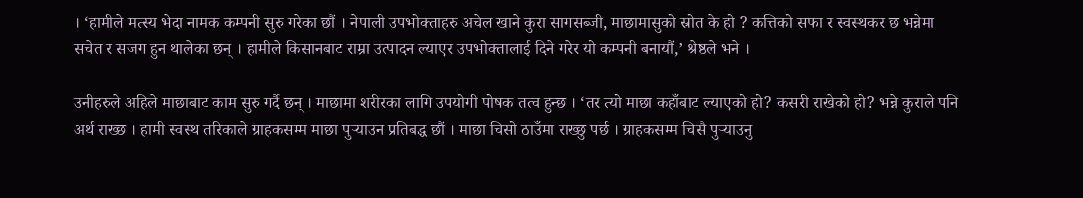। ‘हामीले मत्स्य भेदा नामक कम्पनी सुरु गरेका छौं । नेपाली उपभोक्ताहरु अचेल खाने कुरा सागसब्जी, माछामासुको स्रोत के हो ? कत्तिको सफा र स्वस्थकर छ भन्नेमा सचेत र सजग हुन थालेका छन् । हामीले किसानबाट राम्रा उत्पादन ल्याएर उपभोक्तालाई दिने गरेर यो कम्पनी बनायौं,’ श्रेष्ठले भने ।

उनीहरुले अहिले माछाबाट काम सुरु गर्दै छन् । माछामा शरीरका लागि उपयोगी पोषक तत्व हुन्छ । ‘तर त्यो माछा कहाँबाट ल्याएको हो? कसरी राखेको हो? भन्ने कुराले पनि अर्थ राख्छ । हामी स्वस्थ तरिकाले ग्राहकसम्म माछा पुर्‍याउन प्रतिबद्ध छौं । माछा चिसो ठाउँमा राख्छु पर्छ । ग्राहकसम्म चिसै पुर्‍याउनु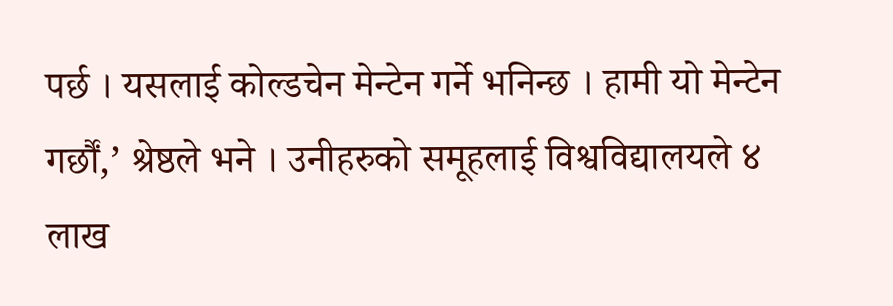पर्छ । यसलाई कोल्डचेन मेन्टेन गर्ने भनिन्छ । हामी यो मेन्टेन गर्छौं,’ श्रेष्ठले भने । उनीहरुको समूहलाई विश्वविद्यालयले ४ लाख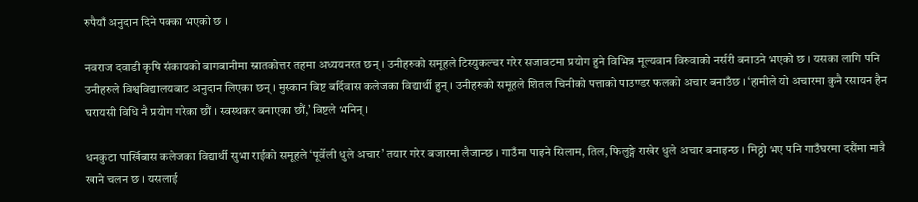रुपैयाँ अनुदान दिने पक्का भएको छ ।

नवराज दवाडी कृषि संकायको बागबानीमा स्नातकोत्तर तहमा अध्ययनरत छन् । उनीहरुको समूहले टिस्युकल्चर गरेर सजावटमा प्रयोग हुने विभिन्न मूल्यवान विरुवाको नर्सरी बनाउने भएको छ । यसका लागि पनि उनीहरुले विश्वविद्यालयबाट अनुदान लिएका छन् । मुस्कान बिष्ट बर्दिवास कलेजका विद्यार्थी हुन् । उनीहरुको समूहले शितल चिनीको पत्ताको पाउण्डर फलको अचार बनाउँछ । ‘हामीले यो अचारमा कुनै रसायन हैन घरायसी विधि नै प्रयोग गरेका छौं । स्वस्थकर बनाएका छौं,’ विष्टले भनिन् ।

धनकुटा पार्खिबास कलेजका विद्यार्थी सुभा राईको समूहले ‘पूर्वेली धुले अचार’ तयार गरेर बजारमा लैजान्छ । गाउँमा पाइने सिलाम, तिल, फिलुङ्गे राखेर धुले अचार बनाइन्छ । मिठ्ठो भए पनि गाउँघरमा दसैंमा मात्रै खाने चलन छ । यसलाई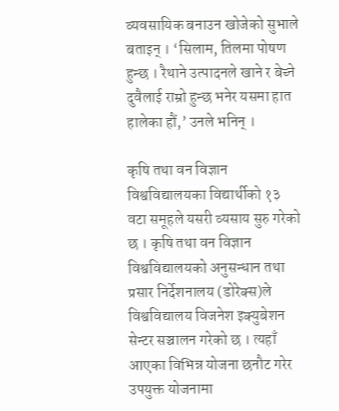व्यवसायिक बनाउन खोजेको सुभाले बताइन् । ‘सिलाम, तिलमा पोषण हुन्छ । रैथाने उत्पादनले खाने र बेच्ने दुवैलाई राम्रो हुन्छ भनेर यसमा हात हालेका हौं,’ उनले भनिन् ।

कृषि तथा वन विज्ञान विश्वविद्यालयका विद्यार्थीको १३ वटा समूहले यसरी व्यसाय सुरु गरेको छ । कृषि तथा वन विज्ञान विश्वविद्यालयको अनुसन्धान तथा प्रसार निर्देशनालय (डोरेक्स)ले विश्वविद्यालय विजनेश इक्युबेशन सेन्टर सञ्चालन गरेको छ । त्यहाँ आएका विभिन्न योजना छनौट गरेर उपयुक्त योजनामा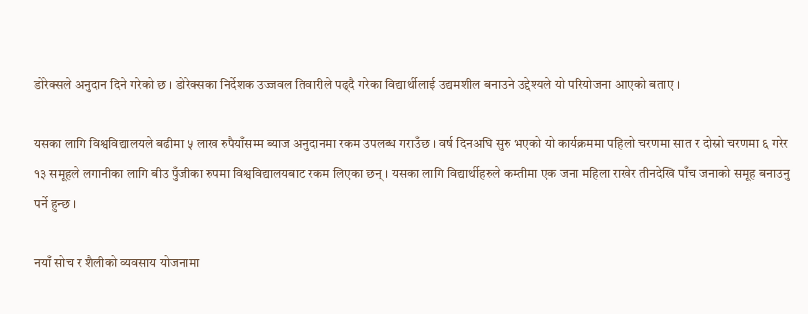डोरेक्सले अनुदान दिने गरेको छ । डोरेक्सका निर्देशक उज्जवल तिवारीले पढ्दै गरेका विद्यार्थीलाई उद्यमशील बनाउने उद्देश्यले यो परियोजना आएको बताए ।

यसका लागि विश्वविद्यालयले बढीमा ५ लाख रुपैयाँसम्म ब्याज अनुदानमा रकम उपलब्ध गराउँछ । वर्ष दिनअघि सुरु भएको यो कार्यक्रममा पहिलो चरणमा सात र दोस्रो चरणमा ६ गरेर १३ समूहले लगानीका लागि बीउ पुँजीका रुपमा विश्वविद्यालयबाट रकम लिएका छन् । यसका लागि विद्यार्थीहरुले कम्तीमा एक जना महिला राखेर तीनदेखि पाँच जनाको समूह बनाउनु पर्ने हुन्छ ।

नयाँ सोच र शैलीको व्यवसाय योजनामा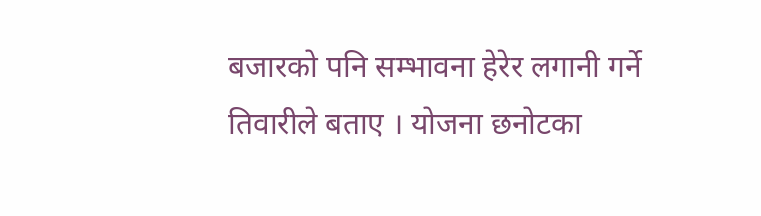बजारको पनि सम्भावना हेरेर लगानी गर्ने तिवारीले बताए । योजना छनोटका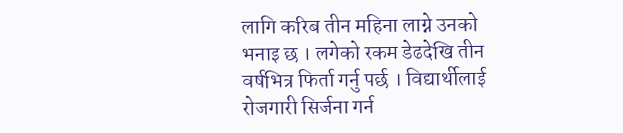लागि करिब तीन महिना लाग्ने उनको भनाइ छ । लगेको रकम डेढदेखि तीन वर्षभित्र फिर्ता गर्नु पर्छ । विद्यार्थीलाई रोजगारी सिर्जना गर्न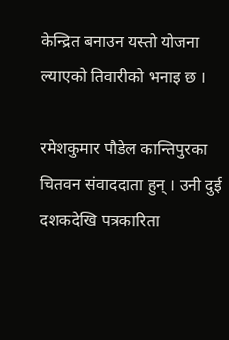केन्द्रित बनाउन यस्तो योजना ल्याएको तिवारीको भनाइ छ ।

रमेशकुमार पौडेल कान्तिपुरका चितवन संवाददाता हुन् । उनी दुई दशकदेखि पत्रकारिता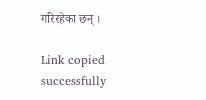गरिरहेका छन् ।

Link copied successfully